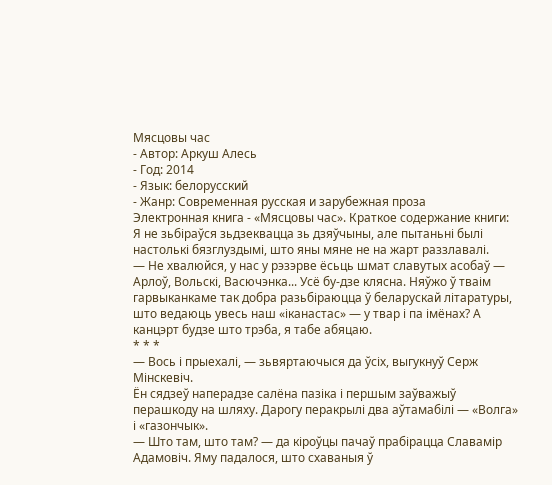Мясцовы час
- Автор: Аркуш Алесь
- Год: 2014
- Язык: белорусский
- Жанр: Современная русская и зарубежная проза
Электронная книга - «Мясцовы час». Краткое содержание книги:
Я не зьбіраўся зьдзеквацца зь дзяўчыны, але пытаньні былі настолькі бязглуздымі, што яны мяне не на жарт раззлавалі.
— Не хвалюйся, у нас у рэзэрве ёсьць шмат славутых асобаў — Арлоў, Вольскі, Васючэнка... Усё бу-дзе клясна. Няўжо ў тваім гарвыканкаме так добра разьбіраюцца ў беларускай літаратуры, што ведаюць увесь наш «іканастас» — у твар і па імёнах? А канцэрт будзе што трэба, я табе абяцаю.
* * *
— Вось і прыехалі, — зьвяртаючыся да ўсіх, выгукнуў Серж Мінскевіч.
Ён сядзеў наперадзе салёна пазіка і першым заўважыў перашкоду на шляху. Дарогу перакрылі два аўтамабілі — «Волга» і «газончык».
— Што там, што там? — да кіроўцы пачаў прабірацца Славамір Адамовіч. Яму падалося, што схаваныя ў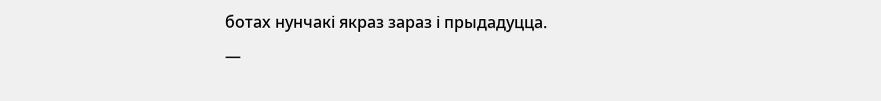ботах нунчакі якраз зараз і прыдадуцца.
—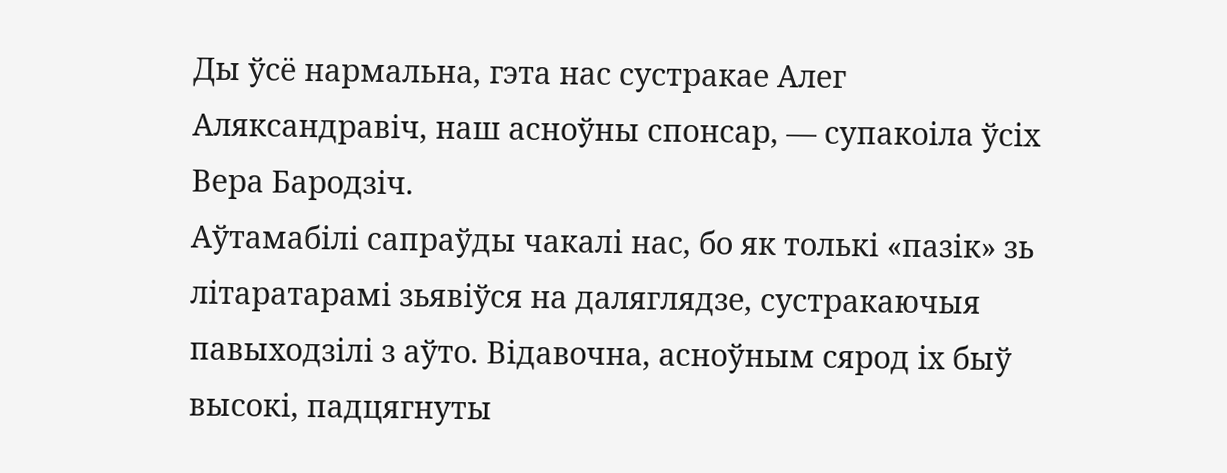Ды ўсё нармальна, гэта нас сустракае Алег Аляксандравіч, наш асноўны спонсар, — супакоіла ўсіх Вера Бародзіч.
Аўтамабілі сапраўды чакалі нас, бо як толькі «пазік» зь літаратарамі зьявіўся на даляглядзе, сустракаючыя павыходзілі з аўто. Відавочна, асноўным сярод іх быў высокі, падцягнуты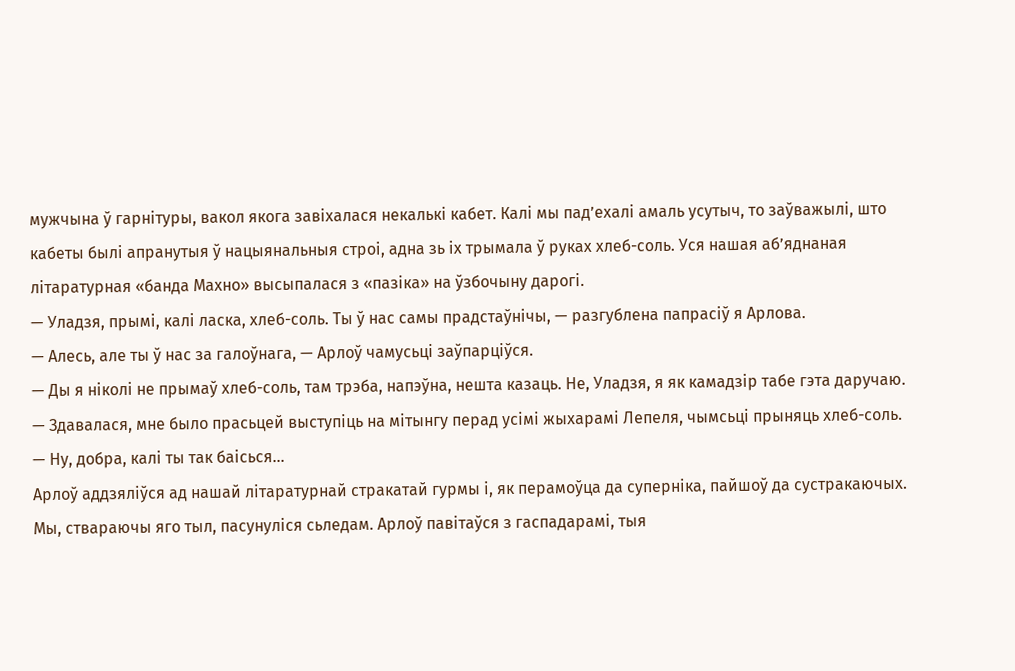мужчына ў гарнітуры, вакол якога завіхалася некалькі кабет. Калі мы пад’ехалі амаль усутыч, то заўважылі, што кабеты былі апранутыя ў нацыянальныя строі, адна зь іх трымала ў руках хлеб-соль. Уся нашая аб’яднаная літаратурная «банда Махно» высыпалася з «пазіка» на ўзбочыну дарогі.
— Уладзя, прымі, калі ласка, хлеб-соль. Ты ў нас самы прадстаўнічы, — разгублена папрасіў я Арлова.
— Алесь, але ты ў нас за галоўнага, — Арлоў чамусьці заўпарціўся.
— Ды я ніколі не прымаў хлеб-соль, там трэба, напэўна, нешта казаць. Не, Уладзя, я як камадзір табе гэта даручаю. — Здавалася, мне было прасьцей выступіць на мітынгу перад усімі жыхарамі Лепеля, чымсьці прыняць хлеб-соль.
— Ну, добра, калі ты так баісься...
Арлоў аддзяліўся ад нашай літаратурнай стракатай гурмы і, як перамоўца да суперніка, пайшоў да сустракаючых. Мы, ствараючы яго тыл, пасунуліся сьледам. Арлоў павітаўся з гаспадарамі, тыя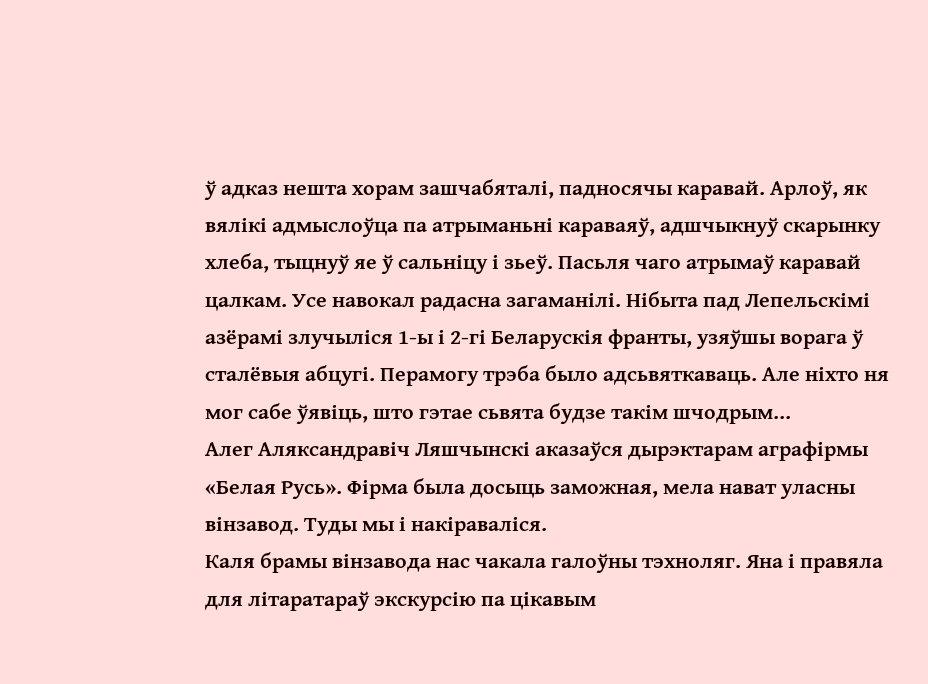ў адказ нешта хорам зашчабяталі, падносячы каравай. Арлоў, як вялікі адмыслоўца па атрыманьні караваяў, адшчыкнуў скарынку хлеба, тыцнуў яе ў сальніцу і зьеў. Пасьля чаго атрымаў каравай цалкам. Усе навокал радасна загаманілі. Нібыта пад Лепельскімі азёрамі злучыліся 1-ы і 2-гі Беларускія франты, узяўшы ворага ў сталёвыя абцугі. Перамогу трэба было адсьвяткаваць. Але ніхто ня мог сабе ўявіць, што гэтае сьвята будзе такім шчодрым...
Алег Аляксандравіч Ляшчынскі аказаўся дырэктарам аграфірмы «Белая Русь». Фірма была досыць заможная, мела нават уласны вінзавод. Туды мы і накіраваліся.
Каля брамы вінзавода нас чакала галоўны тэхноляг. Яна і правяла для літаратараў экскурсію па цікавым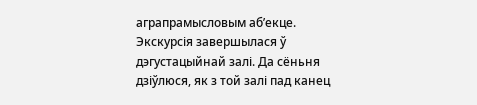аграпрамысловым аб’екце. Экскурсія завершылася ў дэгустацыйнай залі. Да сёньня дзіўлюся, як з той залі пад канец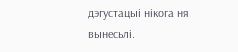дэгустацыі нікога ня вынесьлі.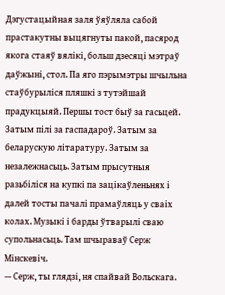Дэгустацыйная заля ўяўляла сабой прастакутны выцягнуты пакой, пасярод якога стаяў вялікі, больш дзесяці мэтраў даўжыні, стол. Па яго пэрымэтры шчыльна стаўбурыліся пляшкі з тутэйшай прадукцыяй. Першы тост быў за гасьцей. Затым пілі за гаспадароў. Затым за беларускую літаратуру. Затым за незалежнасьць. Затым прысутныя разьбіліся на купкі па зацікаўленьнях і далей тосты пачалі прамаўляць у сваіх колах. Музыкі і барды ўтварылі сваю супольнасьць. Там шчыраваў Серж Мінскевіч.
— Серж, ты глядзі, ня спайвай Вольскага.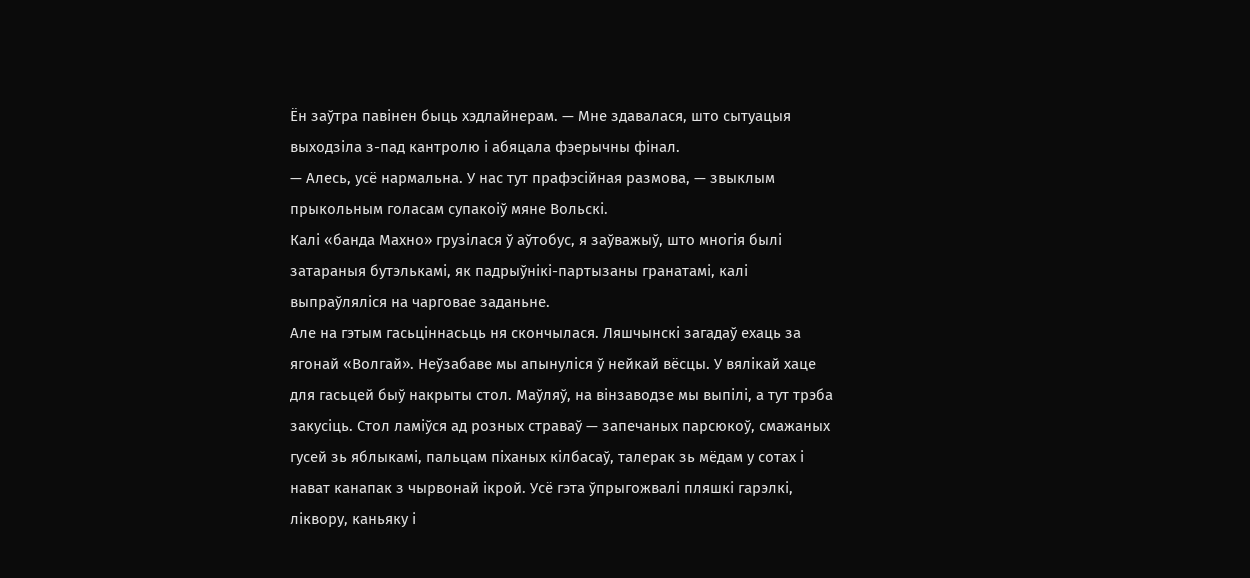Ён заўтра павінен быць хэдлайнерам. — Мне здавалася, што сытуацыя выходзіла з-пад кантролю і абяцала фэерычны фінал.
— Алесь, усё нармальна. У нас тут прафэсійная размова, — звыклым прыкольным голасам супакоіў мяне Вольскі.
Калі «банда Махно» грузілася ў аўтобус, я заўважыў, што многія былі затараныя бутэлькамі, як падрыўнікі-партызаны гранатамі, калі выпраўляліся на чарговае заданьне.
Але на гэтым гасьціннасьць ня скончылася. Ляшчынскі загадаў ехаць за ягонай «Волгай». Неўзабаве мы апынуліся ў нейкай вёсцы. У вялікай хаце для гасьцей быў накрыты стол. Маўляў, на вінзаводзе мы выпілі, а тут трэба закусіць. Стол ламіўся ад розных страваў — запечаных парсюкоў, смажаных гусей зь яблыкамі, пальцам піханых кілбасаў, талерак зь мёдам у сотах і нават канапак з чырвонай ікрой. Усё гэта ўпрыгожвалі пляшкі гарэлкі, ліквору, каньяку і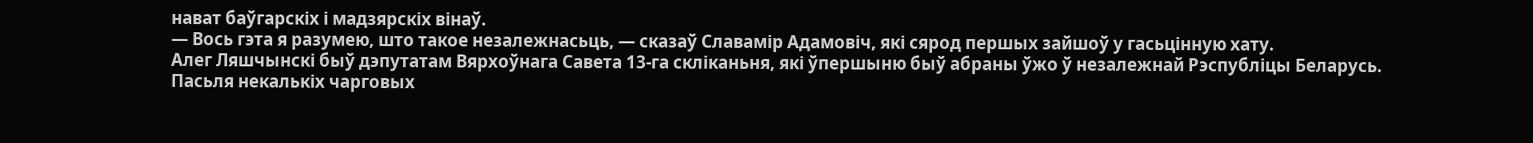нават баўгарскіх і мадзярскіх вінаў.
— Вось гэта я разумею, што такое незалежнасьць, — сказаў Славамір Адамовіч, які сярод першых зайшоў у гасьцінную хату.
Алег Ляшчынскі быў дэпутатам Вярхоўнага Савета 13-га скліканьня, які ўпершыню быў абраны ўжо ў незалежнай Рэспубліцы Беларусь.
Пасьля некалькіх чарговых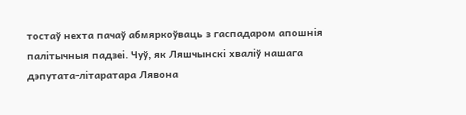тостаў нехта пачаў абмяркоўваць з гаспадаром апошнія палітычныя падзеі. Чуў, як Ляшчынскі хваліў нашага дэпутата-літаратара Лявона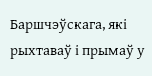Баршчэўскага, які рыхтаваў і прымаў у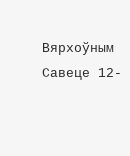Вярхоўным Савеце 12-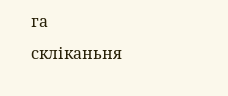га скліканьня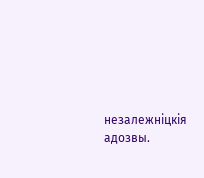незалежніцкія адозвы.